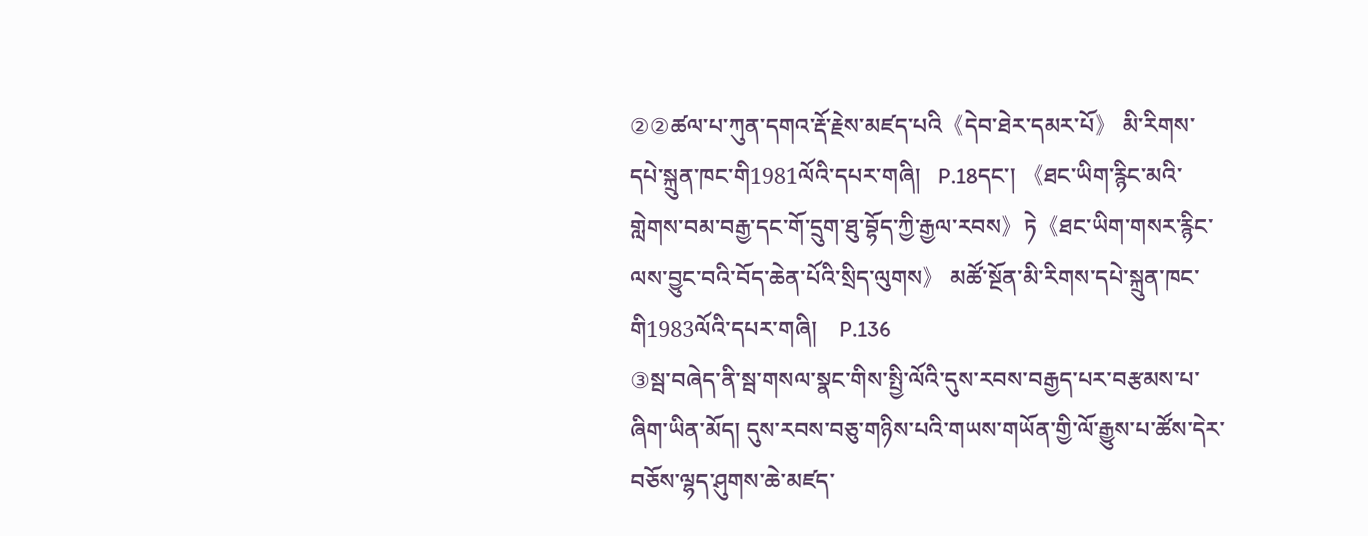②②ཚལ་པ་ཀུན་དགའ་རྡོ་རྗེས་མཛད་པའི《དེབ་ཐེར་དམར་པོ》 མི་རིགས་དཔེ་སྐྲུན་ཁང་གི1981ལོའི་དཔར་གཞི།   P.18དང་། 《ཐང་ཡིག་རྙིང་མའི་གླེགས་བམ་བརྒྱ་དང་གོ་དྲུག་ཐུ་བྷོད་ཀྱི་རྒྱལ་རབས》ཏེ《ཐང་ཡིག་གསར་རྙིང་ལས་བྱུང་བའི་བོད་ཆེན་པོའི་སྲིད་ལུགས》 མཚོ་སྔོན་མི་རིགས་དཔེ་སྐྲུན་ཁང་གི1983ལོའི་དཔར་གཞི།    P.136
③སྦ་བཞེད་ནི་སྦ་གསལ་སྣང་གིས་སྤྱི་ལོའི་དུས་རབས་བརྒྱད་པར་བརྩམས་པ་ཞིག་ཡིན་མོད། དུས་རབས་བཅུ་གཉིས་པའི་གཡས་གཡོན་གྱི་ལོ་རྒྱུས་པ་ཚོས་དེར་བཅོས་ལྷད་ཤུགས་ཆེ་མཛད་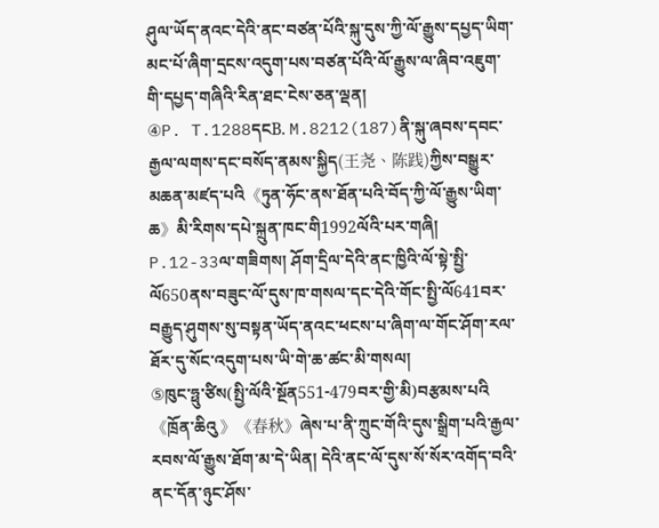ཤུལ་ཡོད་ནའང་དེའི་ནང་བཙན་པོའི་སྐུ་དུས་ཀྱི་ལོ་རྒྱུས་དཔྱད་ཡིག་མང་པོ་ཞིག་དྲངས་འདུག་པས་བཙན་པོའི་ལོ་རྒྱུས་ལ་ཞིབ་འཇུག་གི་དཔྱད་གཞིའི་རིན་ཐང་ངེས་ཅན་ལྡན།
④P. T.1288དངB. M.8212(187)ནི་སྐུ་ཞབས་དབང་རྒྱལ་ལགས་དང་བསོད་ནམས་སྐྱིད(王尧、陈践)ཀྱིས་བསྒྱུར་མཆན་མཛད་པའི《ཏུན་ཧོང་ནས་ཐོན་པའི་བོད་ཀྱི་ལོ་རྒྱུས་ཡིག་ཆ》མི་རིགས་དཔེ་སྐྲུན་ཁང་གི1992ལོའི་པར་གཞི།   P.12-33ལ་གཟིགས། ཤོག་དྲིལ་དེའི་ནང་ཁྱིའི་ལོ་སྟེ་སྤྱི་ལོ650ནས་བཟུང་ལོ་དུས་ཁ་གསལ་དང་དེའི་གོང་སྤྱི་ལོ641བར་བརྒྱུད་ཤུགས་སུ་བསྟན་ཡོད་ནའང་ཕངས་པ་ཞིག་ལ་གོང་ཤོག་རལ་ཐོར་དུ་སོང་འདུག་པས་ཡི་གེ་ཆ་ཚང་མི་གསལ།
⑤ཁུང་ཧྥུ་ཙིས(སྤྱི་ལོའི་སྔོན551-479བར་གྱི་མི)བརྩམས་པའི《ཁྲོན་ཆིའུ》《春秋》ཞེས་པ་ནི་ཀྲུང་གོའི་དུས་སྒྲིག་པའི་རྒྱལ་རབས་ལོ་རྒྱུས་ཐོག་མ་དེ་ཡིན། དེའི་ནང་ལོ་དུས་སོ་སོར་འགོད་བའི་ནང་དོན་ཉུང་ཤོས་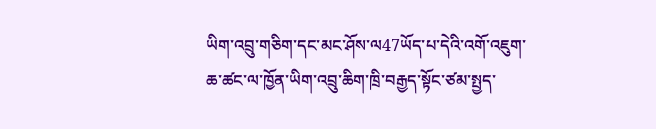ཡིག་འབྲུ་གཅིག་དང་མང་ཤོས་ལ47ཡོད་པ་དེའི་འགོ་འཇུག་ཆ་ཚང་ལ་ཁྱོན་ཡིག་འབྲུ་ཆིག་ཁྲི་བརྒྱད་སྟོང་ཙམ་སྤྱད་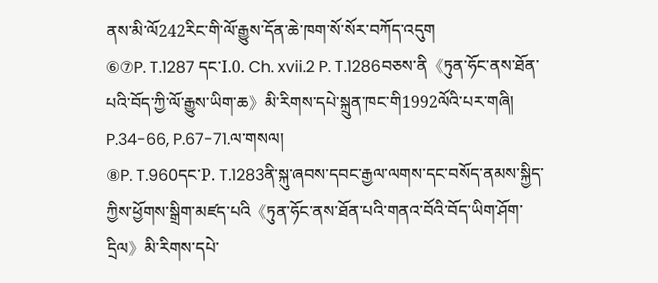ནས་མི་ལོ242རིང་གི་ལོ་རྒྱུས་དོན་ཆེ་ཁག་སོ་སོར་བཀོད་འདུག
⑥⑦P. T.1287 དང་I.0. Ch. xvii.2 P. T.1286བཅས་ནི《ཏུན་ཧོང་ནས་ཐོན་པའི་བོད་ཀྱི་ལོ་རྒྱུས་ཡིག་ཆ》མི་རིགས་དཔེ་སྐྲུན་ཁང་གི1992ལོའི་པར་གཞི།    P.34-66, P.67-71.ལ་གསལ།
⑧P. T.960དང་P. T.1283ནི་སྐུ་ཞབས་དབང་རྒྱལ་ལགས་དང་བསོད་ནམས་སྐྱིད་ཀྱིས་ཕྱོགས་སྒྲིག་མཛད་པའི《ཏུན་ཧོང་ནས་ཐོན་པའི་གནའ་བོའི་བོད་ཡིག་ཤོག་དྲིལ》མི་རིགས་དཔེ་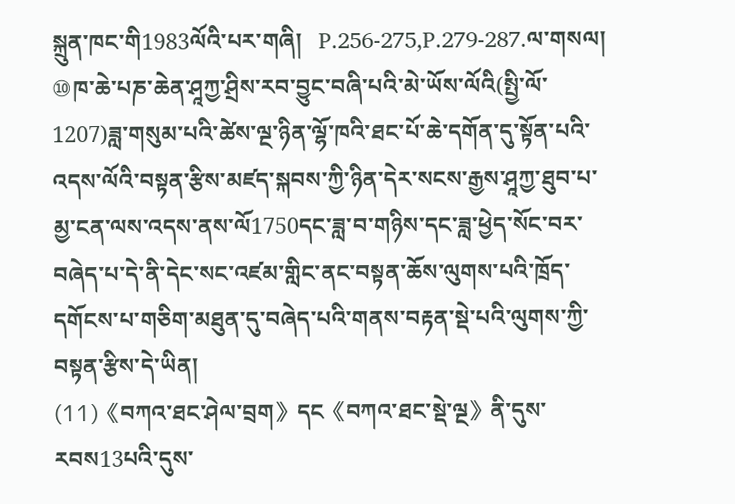སྐྲུན་ཁང་གི1983ལོའི་པར་གཞི།   P.256-275,P.279-287.ལ་གསལ།
⑩ཁ་ཆེ་པཎ་ཆེན་ཤཱཀྱ་ཤྲིས་རབ་བྱུང་བཞི་པའི་མེ་ཡོས་ལོའི(སྤྱི་ལོ་1207)ཟླ་གསུམ་པའི་ཚེས་ལྔ་ཉིན་ལྷོ་ཁའི་ཐང་པོ་ཆེ་དགོན་དུ་སྟོན་པའི་འདས་ལོའི་བསྟན་རྩིས་མཛད་སྐབས་ཀྱི་ཉིན་དེར་སངས་རྒྱས་ཤཱཀྱ་ཐུབ་པ་མྱ་ངན་ལས་འདས་ནས་ལོ1750དང་ཟླ་བ་གཉིས་དང་ཟླ་ཕྱེད་སོང་བར་བཞེད་པ་དེ་ནི་དེང་སང་འཛམ་གླིང་ནང་བསྟན་ཆོས་ལུགས་པའི་ཁྲོད་དགོངས་པ་གཅིག་མཐུན་དུ་བཞེད་པའི་གནས་བརྟན་སྡེ་པའི་ལུགས་ཀྱི་བསྟན་རྩིས་དེ་ཡིན།
(11)《བཀའ་ཐང་ཤེལ་བྲག》དང《བཀའ་ཐང་སྡེ་ལྔ》ནི་དུས་རབས13པའི་དུས་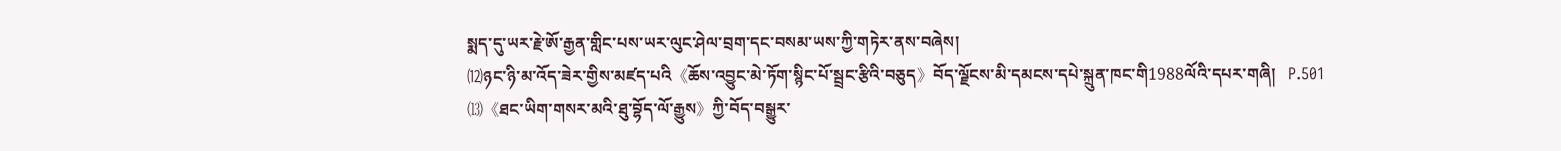སྨད་དུ་ཡར་རྗེ་ཨོ་རྒྱན་གླིང་པས་ཡར་ལུང་ཤེལ་བྲག་དང་བསམ་ཡས་ཀྱི་གཏེར་ནས་བཞེས།
⑿ཉང་ཉི་མ་འོད་ཟེར་གྱིས་མཛད་པའི《ཆོས་འབྱུང་མེ་ཏོག་སྙིང་པོ་སྦྲང་རྩིའི་བཅུད》བོད་ལྗོངས་མི་དམངས་དཔེ་སྐྲུན་ཁང་གི1988ལོའི་དཔར་གཞི།   P.501
⒀《ཐང་ཡིག་གསར་མའི་ཐུ་བྷོད་ལོ་རྒྱུས》ཀྱི་བོད་བསྒྱུར་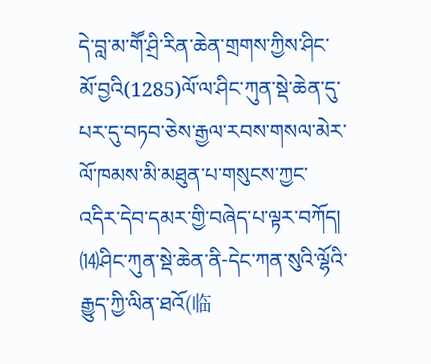དེ་བླ་མ་གཽ་ཤྲི་རིན་ཆེན་གྲགས་ཀྱིས་ཤིང་མོ་བྱའི(1285)ལོ་ལ་ཤིང་ཀུན་སྡེ་ཆེན་དུ་པར་དུ་བཏབ་ཅེས་རྒྱལ་རབས་གསལ་མེར་ལོ་ཁམས་མི་མཐུན་པ་གསུངས་ཀྱང་འདིར་དེབ་དམར་གྱི་བཞེད་པ་ལྟར་བཀོད།
⒁ཤིང་ཀུན་སྡེ་ཆེན་ནི-དེང་ཀན་སུའི་ལྷོའི་རྒྱུད་ཀྱི་ལིན་ཐའོ(临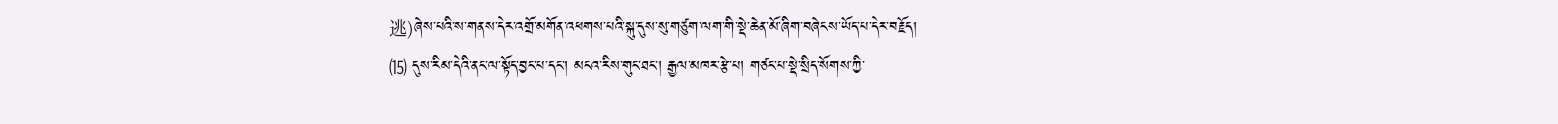逃)ཞེས་པའི་ས་གནས་དེར་འགྲོ་མགོན་འཕགས་པའི་སྐུ་དུས་སུ་གཙུག་ལག་གི་སྡེ་ཆེན་མོ་ཞིག་བཞེངས་ཡོད་པ་དེར་བརྗོད།
⒂ དུས་རིམ་དེའི་ནང་ལ་སྟོད་བྱང་པ་དང་། མངའ་རིས་གུང་ཐང་། རྒྱལ་མཁར་རྩེ་པ། གཙང་པ་སྡེ་སྲིད་སོགས་ཀྱི་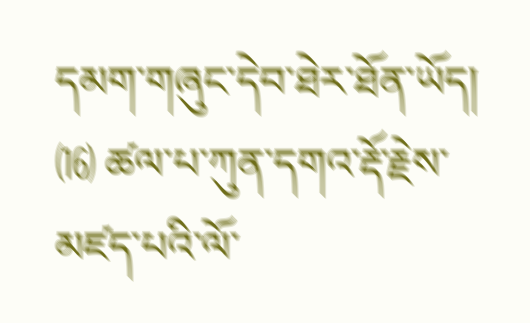དམག་གཞུང་དེབ་ཐེར་ཐོན་ཡོད།
⒃ ཚལ་པ་ཀུན་དགའ་རྡོ་རྗེས་མཛད་པའི་ལོ་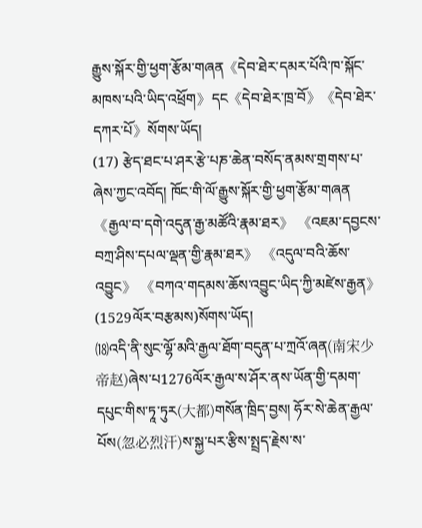རྒྱུས་སྐོར་གྱི་ཕྱག་རྩོམ་གཞན《དེབ་ཐེར་དམར་པོའི་ཁ་སྐོང་མཁས་པའི་ཡིད་འཕྲོག》དང《དེབ་ཐེར་ཁྲ་བོ》《དེབ་ཐེར་དཀར་པོ》སོགས་ཡོད།
(17) རྩེད་ཐང་པ་ཤར་རྩེ་པཎ་ཆེན་བསོད་ནམས་གྲགས་པ་ཞེས་ཀྱང་འབོད། ཁོང་གི་ལོ་རྒྱུས་སྐོར་གྱི་ཕྱག་རྩོམ་གཞན《རྒྱལ་བ་དགེ་འདུན་རྒྱ་མཚོའི་རྣམ་ཐར》 《འཇམ་དབྱངས་བཀྲ་ཤིས་དཔལ་ལྡན་གྱི་རྣམ་ཐར》 《འདུལ་བའི་ཆོས་འབྱུང》 《བཀའ་གདམས་ཆོས་འབྱུང་ཡིད་ཀྱི་མཛེས་རྒྱན》(1529ལོར་བརྩམས)སོགས་ཡོད།
⒅འདི་ནི་སུང་ལྷོ་མའི་རྒྱལ་ཐོག་བདུན་པ་ཀྲའོ་ཞན(南宋少帝赵)ཞེས་པ1276ལོར་རྒྱལ་ས་ཤོར་ནས་ཡོན་གྱི་དམག་དཔུང་གིས་ཏཱ་ཏུར(大都)གསོན་ཁྲིད་བྱས། ཧོར་སེ་ཆེན་རྒྱལ་པོས(忽必烈汗)ས་སྐྱ་པར་རྩིས་སྤྲད་རྗེས་ས་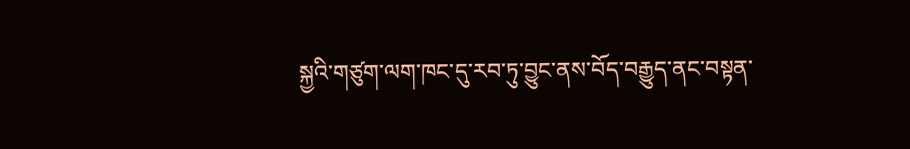སྐྱའི་གཙུག་ལག་ཁང་དུ་རབ་ཏུ་བྱུང་ནས་བོད་བརྒྱུད་ནང་བསྟན་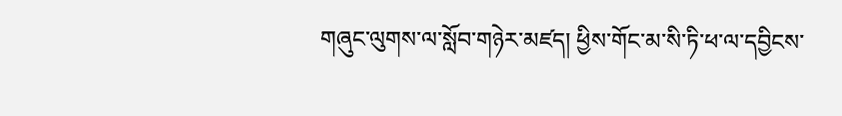གཞུང་ལུགས་ལ་སློབ་གཉེར་མཛད། ཕྱིས་གོང་མ་སི་ཏི་ཕ་ལ་དབྱིངས་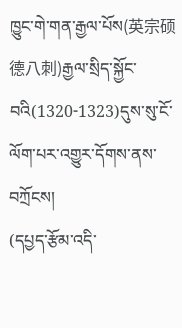ཁྱུང་གེ་གན་རྒྱལ་པོས(英宗硕德八刺)རྒྱལ་སྲིད་སྐྱོང་བའི(1320-1323)དུས་སུ་ངོ་ལོག་པར་འགྱུར་དོགས་ནས་བཀྲོངས།
(དཔྱད་རྩོམ་འདི་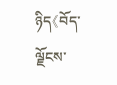ཉིད《བོད་ལྗོངས་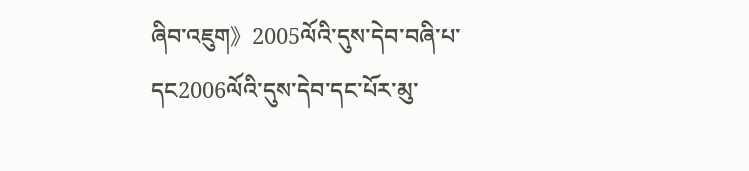ཞིབ་འཇུག》2005ལོའི་དུས་དེབ་བཞི་པ་དང2006ལོའི་དུས་དེབ་དང་པོར་མུ་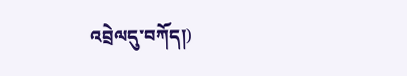འབྲེལདུ་བཀོད།)